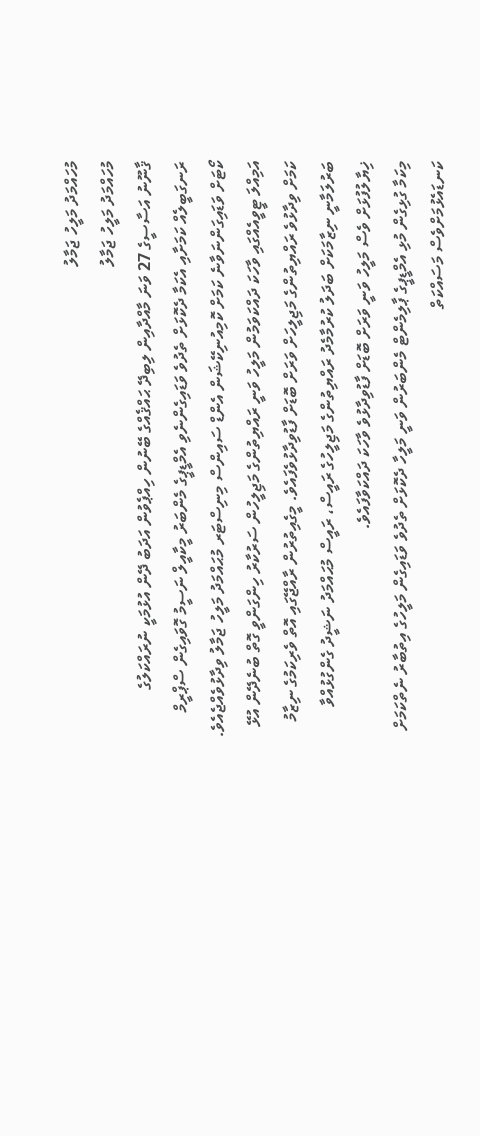މުހައްމަދު މަލީހު ޖަމާލު
މުހައްމަދު މަލީހު ޖަމާލު
ޤާނޫނު އަސާސީގެ 27 ވަނަ މާއްދާއިން ލިބިދޭ ޙައްޤެއްގެ ބޭނުން ހިއްޕެވުން އަދަބު ދޭން އުޅުމަކީ ނުރައްކަލުގެ ރަނގަބީލެއް ކަމަށާއި އެކަމާ ދެކޮޅަށް ތެދުވެ ވަޑައިގެންނެވި އެމްޑީޕީގެ މެންބަރު މީކާއީލް ނަސީމު ގޮވައިގެން ސްޕްރީމް ކޯޓަށް ވަޑައިގަންނަވާނެ ކަމަށް ކޮމިއުނިކޭޝަން އެންޑް ސައިންސް މިނިސްޓަރ މުޙައްމަދު މަލީހު ޖަމާލު ވިދާޅުވެއްޖެއެވެ.
އަމިއްލަ ޓީވީއެއްގައި ވާހަކަ ދައްކަވަމުން މަލީހު ވަނީ ރައްޔިތުންގެ މަޖިލީހުން ސަރުކާރު ހިންގަންވީ ގޮތް ބުނެދޭން އުޅޭ ކަމަށް ވިދާޅުވެ ރައްޔިތުންގެ މަޖިލީހަށް ވަރަށް ބޮޑަށް ފާޑުވިދާޅުވެފައެވެ. މީގެއިތުރުން ރާއްޖޭގައި އޮތް ވެރިކަމުގެ ނިޒާމު ބަރުލަމާނީ ނިޒާމަކަށް ބަދަލު ކުރުމާމެދު ރައްޔިތުންގެ މަޖިލީހުގެ ރައީސް، ރައީސް މުޙައްމަދު ނަޝީދު ގެންގުޅުއްވާ ޚިޔާލުފުޅަށް ވެސް މަލީހު ވަނީ ވަރަށް ބޮޑަށް ފާޑުވިދާޅުވެ ވާހަކަ ދައްކަވާފައެވެ.
މިކަމާ ގުޅިގެން މުޅި އެމްޑީޕީގެ ޕާލިމެންޓް މެންބަރުން ވަނީ މަލީހާ ދެކޮޅަށް ތެދުވެ ވަޑައިގެން މަލީހުގެ އިތުބާރު ނެތްކަމަށް ކަނޑައެޅުމަށްވެސް މަސައްކަތް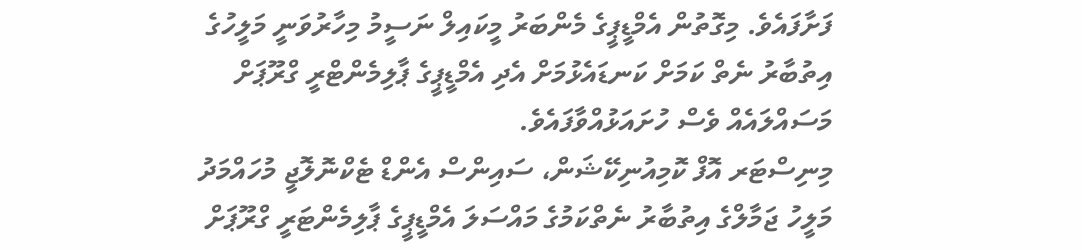ފަށާފައެވެ. މިގޮތުން އެމްޑީޕީގެ މެންބަރު މީކައިލް ނަސީމު މިހާރުވަނީ މަލީހުގެ އިތުބާރު ނެތް ކަމަށް ކަނޑައެޅުމަށް އެދި އެމްޑީޕީގެ ޕާލިމެންޓްރީ ގްރޫޕަށް މަސައްލައެއް ވެސް ހުށައަޅުއްވާފައެވެ.
މިނިސްޓަރ އޮފް ކޮމިއުނިކޭޝަން، ސައިންސް އެންޑް ޓެކްނޮލޮޖީ މުހައްމަދު މަލީހު ޖަމާލްގެ އިތުބާރު ނެތްކަމުގެ މައްސަލަ އެމްޑީޕީގެ ޕާލިމެންޓަރީ ގްރޫޕަށް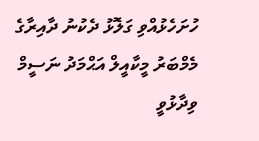ހުށަހެޅުއްވި ގަލޮޅު ދެކުނު ދާއިރާގެ މެމްބަރު މީކާއީލް އަޙްމަދު ނަސީމް ވިދާޅުވީ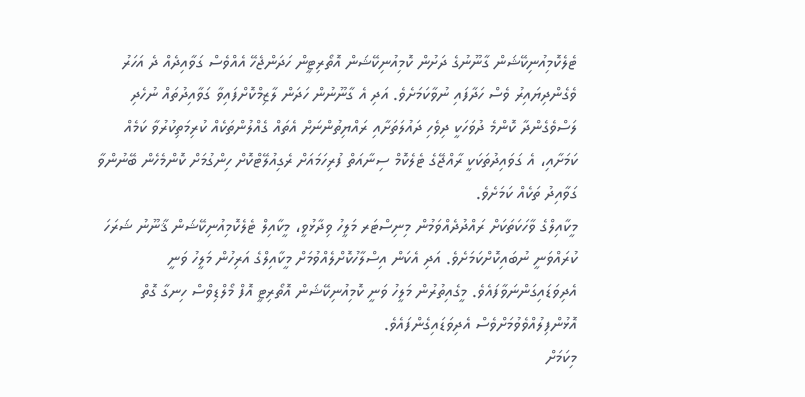ޓެލެކޮމިއުނިކޭޝަން ގާނޫނުގެ ދަށުން ކޮމިއުނިކޭޝަން އޮތޯރިޓީން ހަދަންޖެހޭ އެއްވެސް ގަވާއިދެއް ދެ އަހަރު ވެގެންދިޔައިރު ވެސް ހަދާފައި ނުވާކަމަށެވެ. އަދި އެ ގާނޫނުން ހަދަން ލާޒިމްކޮށްފައިވާ ގަވާއިދުތައް ނުހެދި ލަސްވެގެންދާ ކޮންމެ ދުވަހަކީ ދިވެހި ދައުލަތަށާއި ރައްޔިތުންނަށް އެތައް ގެއްލުންތަކެއް ކުރިމަތިކުރުވާ ކަމެއް ކަމަށާއި، އެ ގަވައިދުތަކަކީ ރާއްޖޭގެ ޓެލެކޮމް ސިނާއަތް ފުރިހަމައަށް ރެގިއުލޭޓްކޮށް ހިންގުމަށް ކޮންމެހެން ބޭނުންވާ ގަވާއިދު ތަކެއް ކަމަށެވެ.
މީކާއިލްގެ ވާހަކަތަކަށް ރައްދުދެއްވަމުން މިނިސްޓަރ މަލީހު ވިދާޅުވީ، މީކާއިލް ޓެލެކޮމިއުނިކޭޝަން ޤާނޫނު ޝަރަހަ ކުރައްވަނީ ނުބައިކޮށްކަމަށެވެ. އަދި އެކަން އިސްލާހުކޮށްލެއްވުމަށް މީކާއިލްގެ އަރިހުން މަލީހު ވަނީ އެދިވަޑައިގަންނަވާފައެވެ. މީގެއިތުރުން މަލީހު ވަނީ ކޮމިއުނިކޭޝަން އޮތޯރިޓީ އޮފް މޯލްޑިވްސް ހިނގާ ގޮތް އޮޅުންފިލުއްވެވުމަށްވެސް އެދިވަޑައިގެންފައެވެ.
މިކަމަށް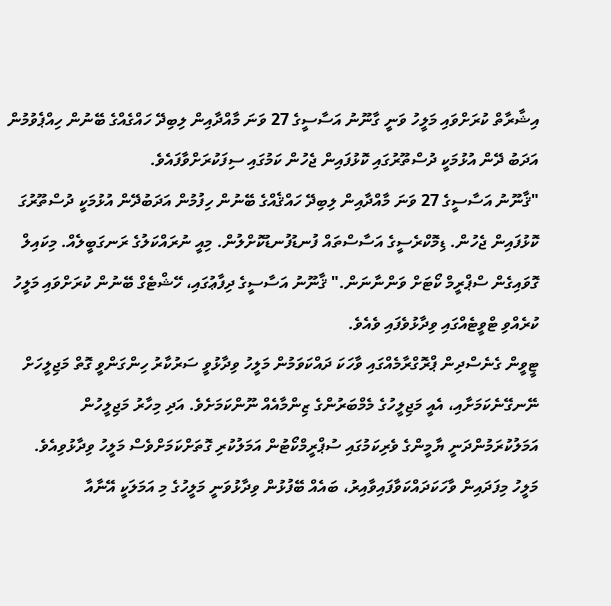އިޝާރާތް ކުރަށްވައި މަލީހު ވަނީ ގާނޫނު އަސާސީގެ 27 ވަނަ މާއްދާއިން ލިބިދޭ ހައްގެއްގެ ބޭނުން ހިއްޕެވުމުން އަދަބު ދޭން އުޅުމަކީ ދުސްތޫރުގައި ކޮޅުފައިން ޖެހުން ކަމުގައި ސިފަކުރަށްވާފައެވެ.
"ޤާނޫނު އަސާސީގެ 27 ވަނަ މާއްދާއިން ލިބިދޭ ހައްޤެއްގެ ބޭނުން ހިފުމުން އަދަބުދޭން އުޅުމަކީ ދުސްތޫރުގަ ކޮޅުފައިން ޖެހުން. ޑިމޮކްރެސީގެ އަސާސްތައް ފުނޑުފުނޑުކޮށްލުން. މިއީ ނުރައްކަލުގެ ރަނގަބީލެއް. މިކައިލް ގޮވައިގެން ސްޕްރީމް ކޯޓަށް ވަންނާނަން." ޤާނޫނު އަސާސީގެ ދިފާޢުގައި، ހޭޝްޓެގް ބޭނުން ކުރަށްވައި މަލީހު ކުރެއްވި ޓްވީޓެއްގައި ވިދާޅުވެފައި ވެއެވެ.
ޓީވީން ގެނެސްދިން ޕްރޮގްރާމެއްގައި ވާހަކަ ދައްކަވަމުން މަލީހު ވިދާޅުވީ ސަރުކާރު ހިންގަންވީ ގޮތް މަޖިލީހަށް ނޭނގޭނެކަމަށާއި، އެއީ މަޖިލީހުގެ މެމްބަރުންގެ ޒިންމާއެއް ނޫންކަމަށެވެ. އަދި މިހާރު މަޖިލީހުން އަމަލުކުރަމުންދަނީ ޔާމީންގެ ވެރިކަމުގައި ސުޕްރީމްކޯޓުން އަމަލުކުރި ގޮތަށްކަމަށްވެސް މަލީހު ވިދާޅުވިއެވެ.
މަލީހު މިފަދައިން ވާހަކަދައްކަވާފައިވާއިރު، ބައެއް ބޭފުޅުން ވިދާޅުވަނީ މަލީހުގެ މި އަމަލަކީ އޭނާއާ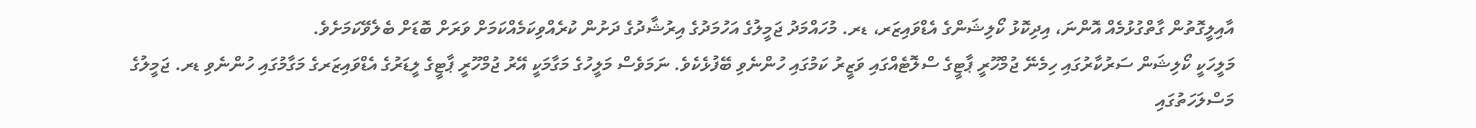އާއިލީގޮތުން ގާތްގުޅުމެއް އޮންނަ، އިދިކޮޅު ކޯލިޝަންގެ އެޑްވައިޒަރ، ޑރ. މުހައްމަދު ޖަމީލުގެ އަހުމަދުގެ އިރުޝާދުގެ ދަށުން ކުރެއްވިކަމެއްކަމަށް ވަރަށް ބޮޑަށް ބެލެވޭކަމަށެވެ.
މަލީހަކީ ކޯލިޝަން ސަރުކާރުގައި ހިމެނޭ ޖުމްހޫރީ ޕާޓީގެ ސްލޮޓެއްގައި ވަޒީރު ކަމުގައި ހުންނެވި ބޭފުޅެކެވެ. ނަމަވެސް މަލީހުގެ މަގާމަކީ އޭރު ޖުމްހޫރީ ޕާޓީގެ ލީޑަރުގެ އެޑްވައިޒަރގެ މަގާމުގައި ހުންނެވި ޑރ. ޖަމީލުގެ މަސްލަހަތުގައި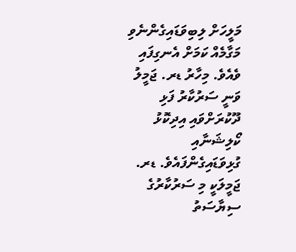މަލީހަށް ލިބިވަޑައިގެންނެވި މަގާމެއް ކަމަށް އެނގިފައި ވެއެވެ. މިހާރު ޑރ. ޖަމީލު ވަނީ ސަރުކާރު ފަޅި ދޫކުރަށްވައި އިދިކޮޅު ކޯލިޝަނާއި ގުޅިވަޑައިގެންފައެވެ. ޑރ. ޖަމީލަކީ މި ސަރުކާރުގެ ސިޔާސަތު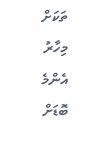ތަކަށް މިހާރު އެންމެ ބޮޑަށް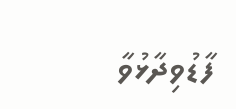ފާޑުވިދާޅުވާ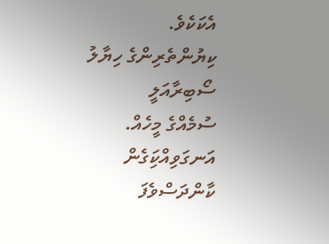އެކަކެވެ.
ކިޔުންތެރިންގެ ހިޔާލު
ސޯބިރާއަލީ
ސުމެއްގެ މީހެއް. އަނގަވިއްކަިގެން ކާންދަސްވެފަ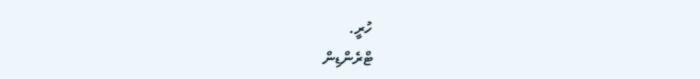ހުރީ.
ޓްރެންޑިން